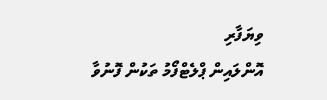ވިޔަފާރި
އޮންލައިން ޕްލެޓްފޯމު ތަކުން ފޮނުވާ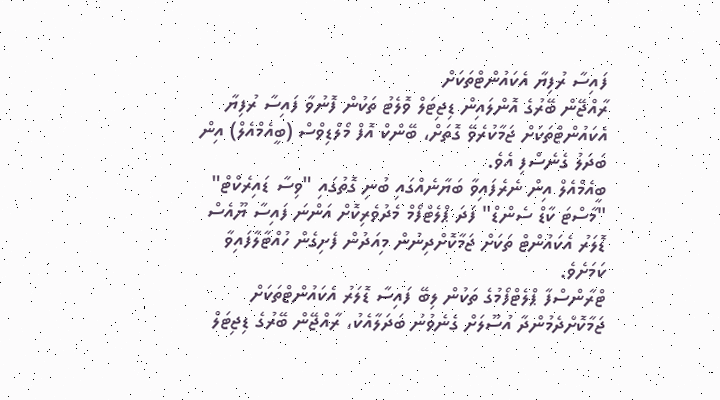ފައިސާ ރުފިޔާ އެކައުންޓްތަކަށް
ރާއްޖޭން ބޭރުގެ އޮންލައިން ޑިޖިޓަލް ވޮލެޓު ތަކުން ފޮނުވާ ފައިސާ ރުފިޔާ އެކައުންޓްތަކަށް ޖަމާކުރެވޭ ގޮތަށް، ބޭންކް އޮފް މޯލްޑިވްސް (ބީއެމްއެލް) އިން ބަދަލު ގެނެސްފި އެވެ.
ބީއެމްއެލް އިން ނެރެފައިވާ ބަޔާނެއްގައި ބުނި ގޮތުގައި "ވިސާ ޑައިރެކްޓް" "މާސްޓަ ކާޑް ސެންޑް" ފަދަ ޕްލެޓްފޯމް މެދުވެރިކޮށް އަންނަ ފައިސާ ޔޫއެސް ޑޮލަރު އެކައުންޓް ތަކަށް ޖަމާކޮށްދިނުން މިއަދުން ފެށިގެން ހުއްޓާލާފައިވާ ކަމަށެވެ.
ޓްރާންސްފާ ޕްލެޓްފޯމުގެ ތަކުން ލިބޭ ފައިސާ ޑޮލަރު އެކައުންޓްތަކަށް ޖަމާކޮށްދެމުންދާ އުސޫލަށް ގެނެވުނު ބަދަލާއެކު، ރާއްޖޭން ބޭރުގެ ޑިޖިޓަލް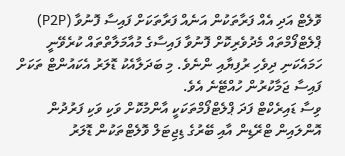ވޮލެޓް އަދި އެއް ފަރާތަކުން އަނެއް ފަރާތަކަށް ފައިސާ ފޮނުވާ (P2P) ޕްލެޓްފޯމްތައް މެދުވެރިކޮށް ފޮނުވާ ފައިސާގެ މުއާމަލާތްތައް ކުރެވޭނީ ހަމައެކަނި ދިވެހި ރުފިޔާއި ންނެވެ. މި ބަދަލާއެކު ޑޮލަރު އެކައުންޓް ތަކަށް ފައިސާ ޖަމާކުރުން ހުއްޓޭނެ އެވެ.
ވިސާ ޑައިރެކްޓް ފަދަ ޕްލެޓްފޯމްތަކަކީ އާންމުކޮށް ވަކި ވަކި ފަރުދުން އޮންލައިން ޓްރޭޑިން އާއި ބޭރުގެ ޑިޖިޓަލް ވޮލެޓްތަކުން ޑޮލަރު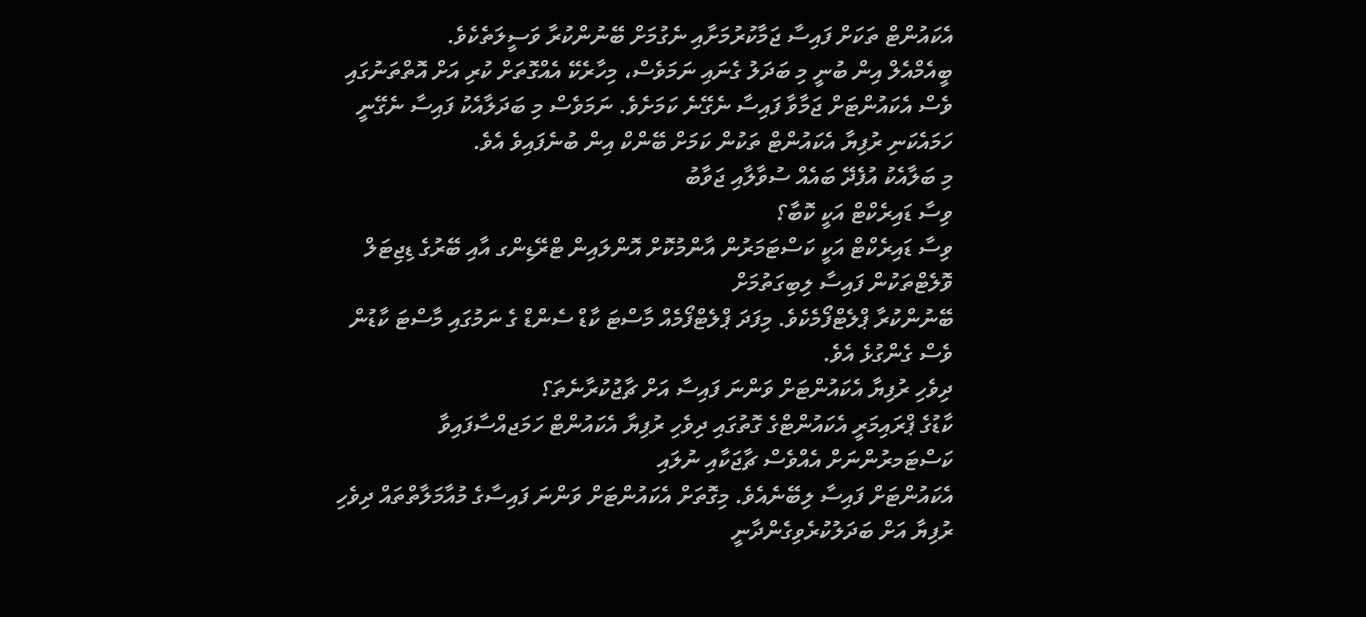އެކައުންޓް ތަކަށް ފައިސާ ޖަމާކުރުމަށާއި ނެގުމަށް ބޭނުންކުރާ ވަސީލަތެކެވެ.
ބީއެމްއެލް އިން ބުނީ މި ބަދަލު ގެނައި ނަމަވެސް، މިހާރެކޭ އެއްގޮތަށް ކުރި އަށް އޮތްތަނުގައި ވެސް އެކައުންޓަށް ޖަމާވާ ފައިސާ ނެގޭނެ ކަމަށެވެ. ނަމަވެސް މި ބަދަލާއެކު ފައިސާ ނެގޭނީ ހަމައެކަނި ރުފިޔާ އެކައުންޓް ތަކުން ކަމަށް ބޭންކް އިން ބުނެފައިވެ އެވެ.
މި ބަލާއެކު އުފެދޭ ބައެއް ސުވާލާއި ޖަވާބު
ވިސާ ޑައިރެކްޓް އަކީ ކޮބާ؟
ވިސާ ޑައިރެކްޓް އަކީ ކަސްޓަމަރުން އާންމުކޮށް އޮންލައިން ޓްރޭޑިންގ އާއި ބޭރުގެ ޑިޖިޓަލް ވޮލެޓްތަކުން ފައިސާ ލިބިގަތުމަށް
ބޭނުންކުރާ ޕްލެޓްފޯމެކެވެ. މިފަދަ ޕްލެޓްފޯމެއް މާސްޓަ ކާޑް ސެންޑް ގެ ނަމުގައި މާސްޓަ ކާޑުން ވެސް ގެންގުޅެ އެވެ.
ދިވެހި ރުފިޔާ އެކައުންޓަށް ވަންނަ ފައިސާ އަށް ޗާޖުކުރާނެތަ؟
ކާޑުގެ ޕްރައިމަރީ އެކައުންޓްގެ ގޮތުގައި ދިވެހި ރުފިޔާ އެކައުންޓް ހަމަޖއްސާފައިވާ ކަސްޓަމރުންނަށް އެއްވެސް ޗާޖަކާއި ނުލައި
އެކައުންޓަށް ފައިސާ ލިބޭނެއެވެ. މިގޮތަށް އެކައުންޓަށް ވަންނަ ފައިސާގެ މުއާމަލާތްތައް ދިވެހި ރުފިޔާ އަށް ބަދަލުކުރެވިގެންދާނީ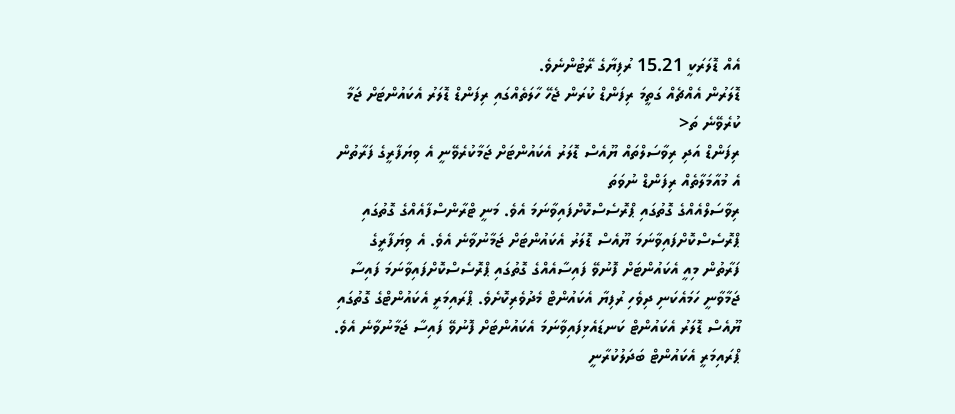އެއް ޑޮލަރަކީ 15.21 ރުފިޔާގެ ރޭޓުންނެވެ.
ޑޮލަރުން އެއްޗެއް ގަތީމަ ރިފަންޑް ކުރަން ޖެހޭ ހާލަތެއްގައި ރިފަންޑް ޑޮލަރު އެކައުންޓަށް ޖަމާ ކުރެވޭނެ ތަ<
ރިފަންޑް އަދި ރިވާސަލްތައް ޔޫއެސް ޑޮލަރު އެކައުންޓަށް ޖަމާކުރެވޭނީ އެ ވިޔަފާރީގެ ފަރާތުން އެ މުއާމަލާތެއް ރިފަންޑް ނުވަތަ
ރިވާސަލްއެއްގެ ގޮތުގައި ޕްރޮސެސްކޮށްފައިވާނަމަ އެވެ. މަނީ ޓްރާންސްފާއެއްގެ ގޮތުގައި ޕްރޮސެސްކޮށްފައިވާނަމަ ޔޫއެސް ޑޮލަރު އެކައުންޓަށް ޖަމާނުވާނެ އެވެ. އެ ވިޔަފާރީގެ ފަރާތުން މިއީ އެކައުންޓަށް ފޮނުވޭ ފައިސާއެއްގެ ގޮތުގައި ޕްރޮސެސްކޮށްފައިވާނަމަ ފައިސާ ޖަމާވާނީ ހަމައެކަނި ދިވެހި ރުފިޔާ އެކައުންޓް މެދުވެރިކޮށެވެ. ޕްރައިމަރީ އެކައުންޓްގެ ގޮތުގައި ޔޫއެސް ޑޮލަރު އެކައުންޓް ކަނޑައެޅިފައިވާނަމަ އެކައުންޓަށް ފޮނުވޭ ފައިސާ ޖަމާނުވާނެ އެވެ.
ޕްރައިމަރީ އެކައުންޓް ބަދަލުކުރާނީ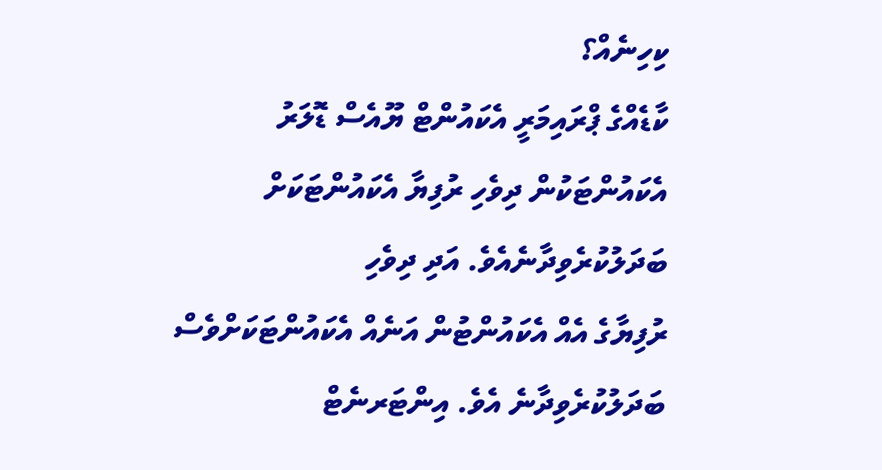ކިހިނެއް؟
ކާޑެއްގެ ޕްރައިމަރީ އެކައުންޓް ޔޫއެސް ޑޮލަރު އެކައުންޓަކުން ދިވެހި ރުފިޔާ އެކައުންޓަކަށް ބަދަލުކުރެވިދާނެއެވެ. އަދި ދިވެހި
ރުފިޔާގެ އެއް އެކައުންޓުން އަނެއް އެކައުންޓަކަށްވެސް ބަދަލުކުރެވިދާނެ އެވެ. އިންޓަރނެޓް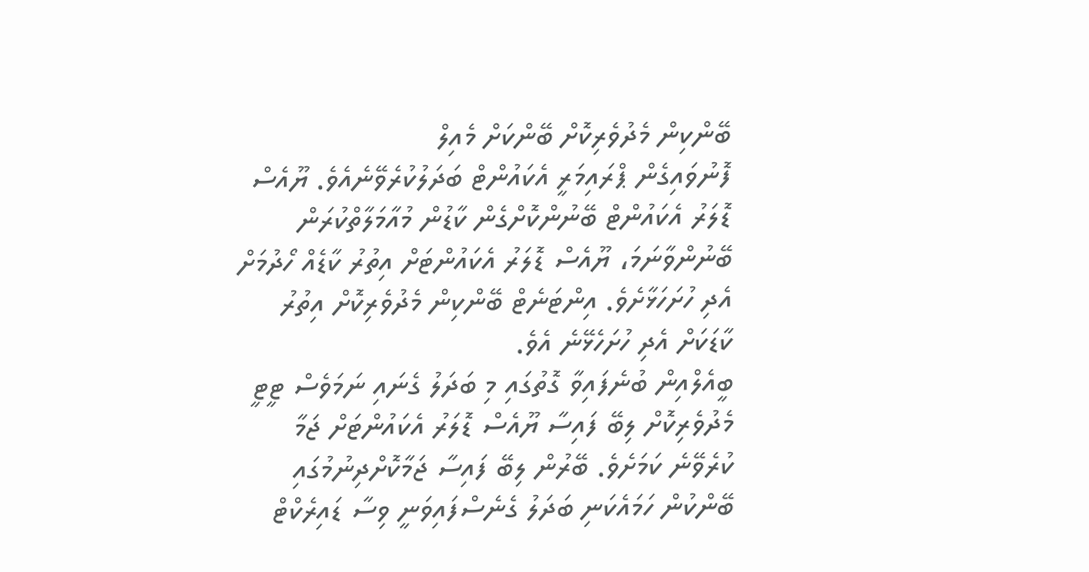ބޭންކިން މެދުވެރިކޮށް ބޭންކަށް މެއިލް
ފޮނުވައިގެން ޕްރައިމަރީ އެކައުންޓް ބަދަލުކުރެވޭނެއެވެ. ޔޫއެސް ޑޮލަރު އެކައުންޓް ބޭނުންކޮށްގެން ކާޑުން މުއާމަލާތްކުރަން ބޭނުންވާނަމަ، ޔޫއެސް ޑޮލަރު އެކައުންޓަށް އިތުރު ކާޑެއް ހޯދުމަށް އެދި ހުށަހަޅާށެވެ. އިންޓަނެޓް ބޭންކިން މެދުވެރިކޮށް އިތުރު ކާޑަކަށް އެދި ހުށަހެޅޭނެ އެވެ.
ބީއެލްއިން ބުނެފައިވާ ގޮތުގައި މި ބަދަލު ގެނައި ނަމަވެސް ޓީޓީ މެދުވެރިކޮށް ލިބޭ ފައިސާ ޔޫއެސް ޑޮލަރު އެކައުންޓަށް ޖަމާ ކުރެވޭނެ ކަމަށެވެ. ބޭރުން ލިބޭ ފައިސާ ޖަމާކޮށްދިނުމުގައި ބޭންކުން ހަމައެކަނި ބަދަލު ގެނެސްފައިވަނީ ވިސާ ޑައިރެކްޓް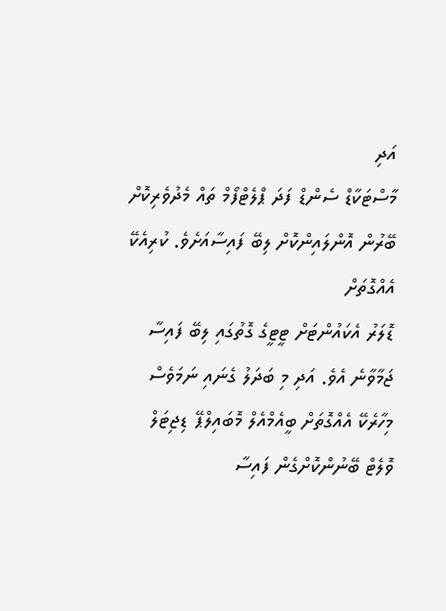އަދި
މާސްޓަކާޑް ސެންޑް ފަދަ ޕްލެޓްފޯމް ތައް މެދުވެރިކޮށް ބޭރުން އޮންލައިންކޮށް ލިބޭ ފައިސާއަށެވެ. ކުރިއެކޭ އެއްގޮތަށް
ޑޮލަރު އެކައުންޓަށް ޓީޓީގެ ގޮތުގައި ލިބޭ ފައިސާ ޖަމާވާނެ އެވެ. އަދި މި ބަދަލު ގެނައި ނަމަވެސް މިހާރެކޭ އެއްގޮތަށް ބީއެމްއެލް މޮބައިލްޕޭ ޑިޖިޓަލް ވޮލެޓް ބޭނުންކޮށްގެން ފައިސާ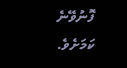ފޮނުވޭނެ ކަމަށެވެ.